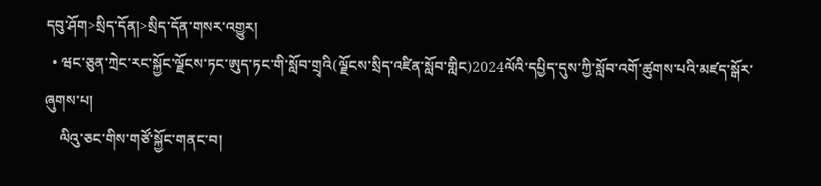དབུ་ཤོག>སྲིད་དོན།>སྲིད་དོན་གསར་འགྱུར།
  • ཝང་ཅུན་ཀྲེང་རང་སྐྱོང་ལྗོངས་ཏང་ཨུད་ཏང་གི་སློབ་གྲྭའི(ལྗོངས་སྲིད་འཛིན་སློབ་གླིང)2024ལོའི་དཔྱིད་དུས་ཀྱི་སློབ་འགོ་ཚུགས་པའི་མཛད་སྒོར་ཞུགས་པ།
    ལིའུ་ཅང་གིས་གཙོ་སྐྱོང་གནང་བ།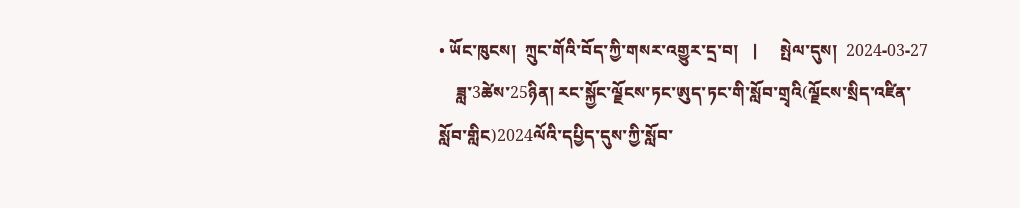• ཡོང་ཁུངས།  ཀྲུང་གོའི་བོད་ཀྱི་གསར་འགྱུར་དྲ་བ།   |     སྤེལ་དུས།  2024-03-27
    ཟླ་3ཚེས་25ཉིན། རང་སྐྱོང་ལྗོངས་ཏང་ཨུད་ཏང་གི་སློབ་གྲྭའི(ལྗོངས་སྲིད་འཛིན་སློབ་གླིང)2024ལོའི་དཔྱིད་དུས་ཀྱི་སློབ་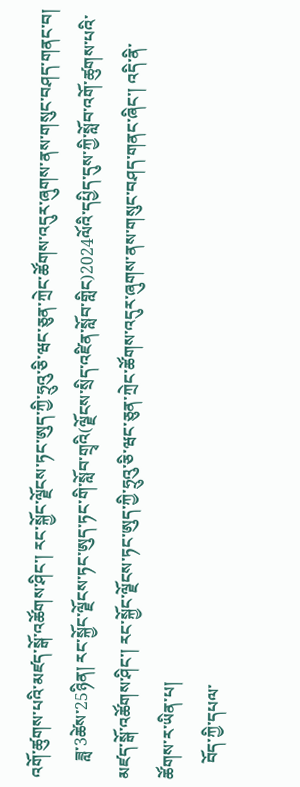འགོ་ཚུགས་པའི་མཛད་སྒོ་འཚོགས་ཤིང་། རང་སྐྱོང་ལྗོངས་ཏང་ཨུད་ཀྱི་ཧྲུའུ་ཅི་ཝང་ཅུན་ཀྲེང་ཚོགས་འདུར་ཞུགས་ནས་གསུང་བཤད་གནང་བ།
    ཟླ་3ཚེས་25ཉིན། རང་སྐྱོང་ལྗོངས་ཏང་ཨུད་ཏང་གི་སློབ་གྲྭའི(ལྗོངས་སྲིད་འཛིན་སློབ་གླིང)2024ལོའི་དཔྱིད་དུས་ཀྱི་སློབ་འགོ་ཚུགས་པའི་མཛད་སྒོ་འཚོགས་ཤིང་། རང་སྐྱོང་ལྗོངས་ཏང་ཨུད་ཀྱི་ཧྲུའུ་ཅི་ཝང་ཅུན་ཀྲེང་ཚོགས་འདུར་ཞུགས་ནས་གསུང་བཤད་གནང་ཞིང་། འདི་ནི་ཚོགས་ར་ཡིན་པ།
    བོད་ཀྱི་དཔལ་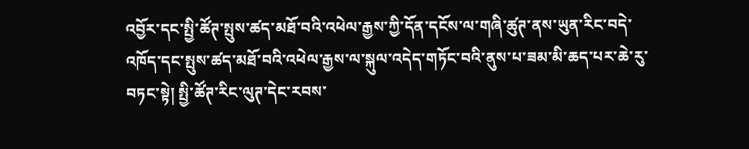འབྱོར་དང་སྤྱི་ཚོཊ་སྤུས་ཚད་མཐོ་བའི་འཕེལ་རྒྱས་ཀྱི་དོན་དངོས་ལ་གཞི་ཚུཊ་ནས་ཡུན་རིང་བདེ་འཁོད་དང་སྤུས་ཚད་མཐོ་བའི་འཕེལ་རྒྱས་ལ་སྐུལ་འདེད་གཏོང་བའི་ནུས་པ་ཟམ་མི་ཆད་པར་ཆེ་རུ་བཏང་སྟེ། སྤྱི་ཚོཊ་རིང་ལུཊ་དེང་རབས་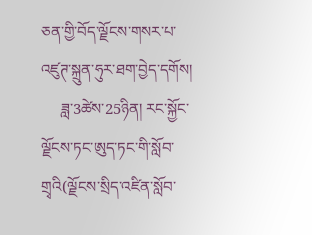ཅན་གྱི་བོད་ལྗོངས་གསར་པ་འཛུཊ་སྐྲུན་ཧུར་ཐག་བྱེད་དགོས།
     ཟླ་3ཚེས་25ཉིན། རང་སྐྱོང་ལྗོངས་ཏང་ཨུད་ཏང་གི་སློབ་གྲྭའི(ལྗོངས་སྲིད་འཛིན་སློབ་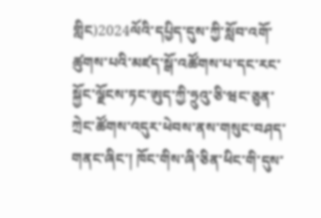གླིང)2024ལོའི་དཔྱིད་དུས་ཀྱི་སློབ་འགོ་ཚུགས་པའི་མཛད་སྒོ་འཚོགས་པ་དང་རང་སྐྱོང་ལྗོངས་ཏང་ཨུད་ཀྱི་ཧྲུའུ་ཅི་ཝང་ཅུན་ཀྲེང་ཚོགས་འདུར་ཕེབས་ནས་གསུང་བཤད་གནང་ཞིང་། ཁོང་གིས་ཞི་ཅིན་ཕིང་གི་དུས་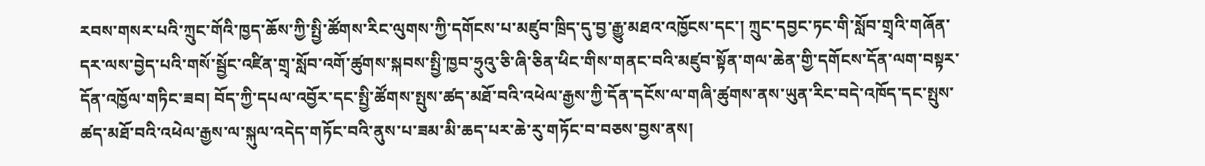རབས་གསར་པའི་ཀྲུང་གོའི་ཁྱད་ཆོས་ཀྱི་སྤྱི་ཚོགས་རིང་ལུགས་ཀྱི་དགོངས་པ་མཛུབ་ཁྲིད་དུ་བྱ་རྒྱུ་མཐའ་འཁྱོངས་དང་། ཀྲུང་དབྱང་ཏང་གི་སློབ་གྲྭའི་གཞོན་དར་ལས་བྱེད་པའི་གསོ་སྦྱོང་འཛིན་གྲྭ་སློབ་འགོ་ཚུགས་སྐབས་སྤྱི་ཁྱབ་ཧྲུའུ་ཅི་ཞི་ཅིན་ཕིང་གིས་གནང་བའི་མཛུབ་སྟོན་གལ་ཆེན་གྱི་དགོངས་དོན་ལག་བསྟར་དོན་འཁྱོལ་གཏིང་ཟབ། བོད་ཀྱི་དཔལ་འབྱོར་དང་སྤྱི་ཚོགས་སྤུས་ཚད་མཐོ་བའི་འཕེལ་རྒྱས་ཀྱི་དོན་དངོས་ལ་གཞི་ཚུགས་ནས་ཡུན་རིང་བདེ་འཁོད་དང་སྤུས་ཚད་མཐོ་བའི་འཕེལ་རྒྱས་ལ་སྐུལ་འདེད་གཏོང་བའི་ནུས་པ་ཟམ་མི་ཆད་པར་ཆེ་རུ་གཏོང་བ་བཅས་བྱས་ནས།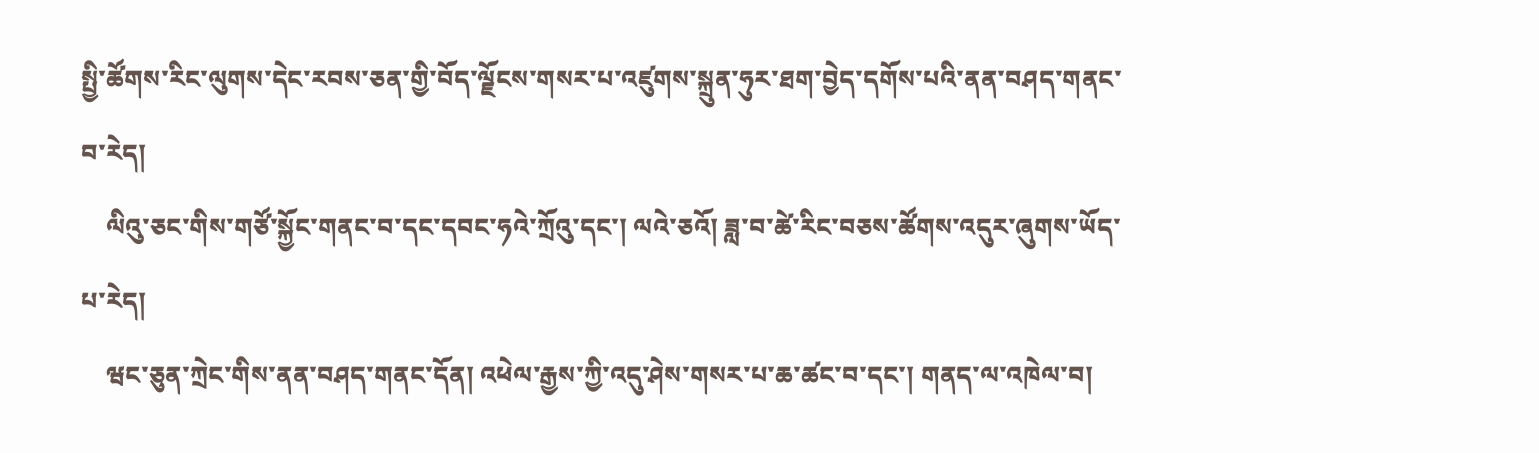སྤྱི་ཚོགས་རིང་ལུགས་དེང་རབས་ཅན་གྱི་བོད་ལྗོངས་གསར་པ་འཛུགས་སྐྲུན་ཧུར་ཐག་བྱེད་དགོས་པའི་ནན་བཤད་གནང་བ་རེད།
    ལིའུ་ཅང་གིས་གཙོ་སྐྱོང་གནང་བ་དང་དབང་ཧའེ་ཀྲོའུ་དང་། ལའེ་ཅའོ། ཟླ་བ་ཚེ་རིང་བཅས་ཚོགས་འདུར་ཞུགས་ཡོད་པ་རེད།
    ཝང་ཅུན་ཀྲེང་གིས་ནན་བཤད་གནང་དོན། འཕེལ་རྒྱས་ཀྱི་འདུ་ཤེས་གསར་པ་ཆ་ཚང་བ་དང་། གནད་ལ་འཁེལ་བ།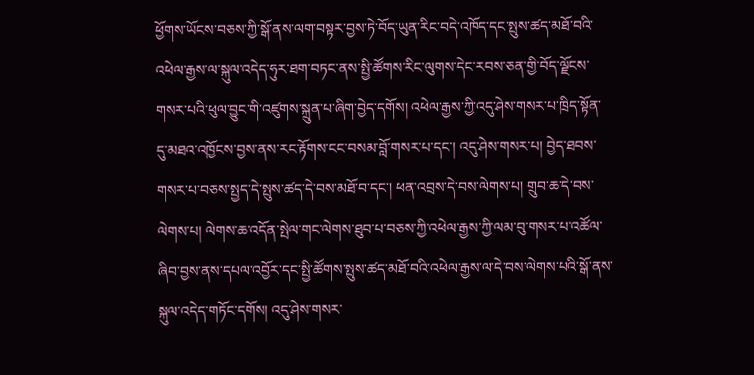ཕྱོགས་ཡོངས་བཅས་ཀྱི་སྒོ་ནས་ལག་བསྟར་བྱས་ཏེ་བོད་ཡུན་རིང་བདེ་འཁོད་དང་སྤུས་ཚད་མཐོ་བའི་འཕེལ་རྒྱས་ལ་སྐུལ་འདེད་ཧུར་ཐག་བཏང་ནས་སྤྱི་ཚོགས་རིང་ལུགས་དེང་རབས་ཅན་གྱི་བོད་ལྗོངས་གསར་པའི་ཕུལ་བྱུང་གི་འཛུགས་སྐྲུན་པ་ཞིག་བྱེད་དགོས། འཕེལ་རྒྱས་ཀྱི་འདུ་ཤེས་གསར་པ་ཁྲིད་སྟོན་དུ་མཐའ་འཁྱོངས་བྱས་ནས་རང་རྟོགས་ངང་བསམ་བློ་གསར་པ་དང་། འདུ་ཤེས་གསར་པ། བྱེད་ཐབས་གསར་པ་བཅས་སྤྱད་དེ་སྤུས་ཚད་དེ་བས་མཐོ་བ་དང་། ཕན་འབྲས་དེ་བས་ལེགས་པ། གྲུབ་ཆ་དེ་བས་ལེགས་པ། ལེགས་ཆ་འདོན་སྤེལ་གང་ལེགས་ཐུབ་པ་བཅས་ཀྱི་འཕེལ་རྒྱས་ཀྱི་ལམ་བུ་གསར་པ་འཚོལ་ཞིབ་བྱས་ནས་དཔལ་འབྱོར་དང་སྤྱི་ཚོགས་སྤུས་ཚད་མཐོ་བའི་འཕེལ་རྒྱས་ལ་དེ་བས་ལེགས་པའི་སྒོ་ནས་སྐུལ་འདེད་གཏོང་དགོས། འདུ་ཤེས་གསར་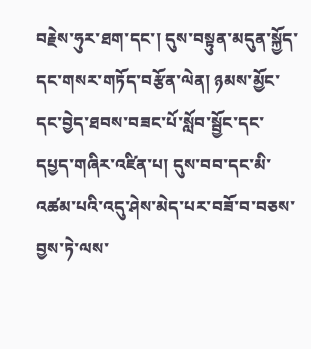བརྗེས་ཧུར་ཐག་དང་། དུས་བསྟུན་མདུན་སྐྱོད་དང་གསར་གཏོད་བརྩོན་ལེན། ཉམས་མྱོང་དང་བྱེད་ཐབས་བཟང་པོ་སློབ་སྦྱོང་དང་དཔྱད་གཞིར་འཛིན་པ། དུས་བབ་དང་མི་འཚམ་པའི་འདུ་ཤེས་མེད་པར་བཟོ་བ་བཅས་བྱས་ཏེ་ལས་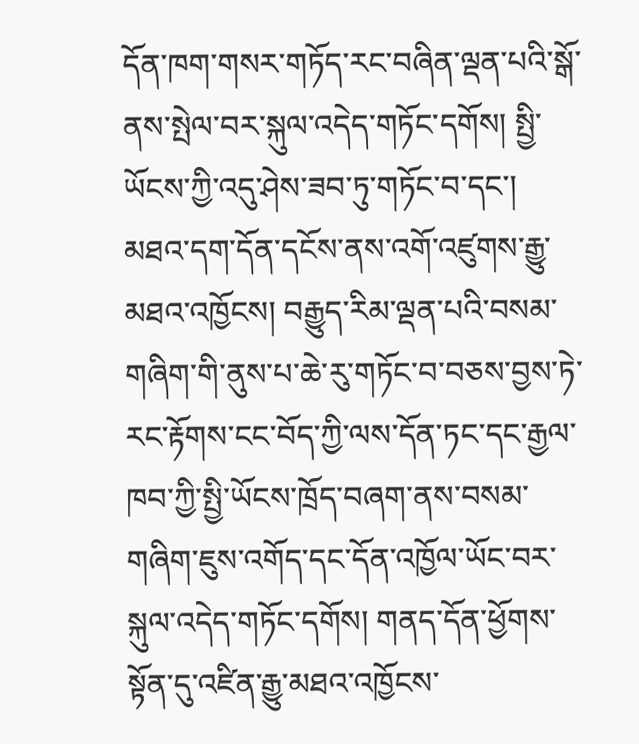དོན་ཁག་གསར་གཏོད་རང་བཞིན་ལྡན་པའི་སྒོ་ནས་སྤེལ་བར་སྐུལ་འདེད་གཏོང་དགོས། སྤྱི་ཡོངས་ཀྱི་འདུ་ཤེས་ཟབ་ཏུ་གཏོང་བ་དང་། མཐའ་དག་དོན་དངོས་ནས་འགོ་འཛུགས་རྒྱུ་མཐའ་འཁྱོངས། བརྒྱུད་རིམ་ལྡན་པའི་བསམ་གཞིག་གི་ནུས་པ་ཆེ་རུ་གཏོང་བ་བཅས་བྱས་ཏེ་རང་རྟོགས་ངང་བོད་ཀྱི་ལས་དོན་ཏང་དང་རྒྱལ་ཁབ་ཀྱི་སྤྱི་ཡོངས་ཁྲོད་བཞག་ནས་བསམ་གཞིག་ཇུས་འགོད་དང་དོན་འཁྱོལ་ཡོང་བར་སྐུལ་འདེད་གཏོང་དགོས། གནད་དོན་ཕྱོགས་སྟོན་དུ་འཛིན་རྒྱུ་མཐའ་འཁྱོངས་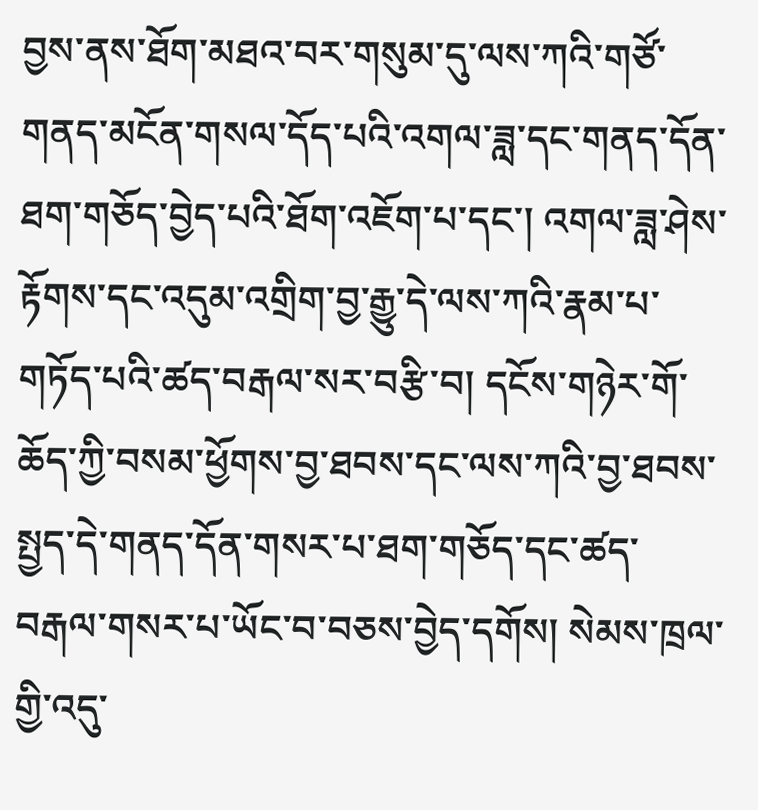བྱས་ནས་ཐོག་མཐའ་བར་གསུམ་དུ་ལས་ཀའི་གཙོ་གནད་མངོན་གསལ་དོད་པའི་འགལ་ཟླ་དང་གནད་དོན་ཐག་གཅོད་བྱེད་པའི་ཐོག་འཇོག་པ་དང་། འགལ་ཟླ་ཤེས་རྟོགས་དང་འདུམ་འགྲིག་བྱ་རྒྱུ་དེ་ལས་ཀའི་རྣམ་པ་གཏོད་པའི་ཚད་བརྒལ་སར་བརྩི་བ། དངོས་གཉེར་གོ་ཆོད་ཀྱི་བསམ་ཕྱོགས་བྱ་ཐབས་དང་ལས་ཀའི་བྱ་ཐབས་སྤྱད་དེ་གནད་དོན་གསར་པ་ཐག་གཅོད་དང་ཚད་བརྒལ་གསར་པ་ཡོང་བ་བཅས་བྱེད་དགོས། སེམས་ཁྲལ་གྱི་འདུ་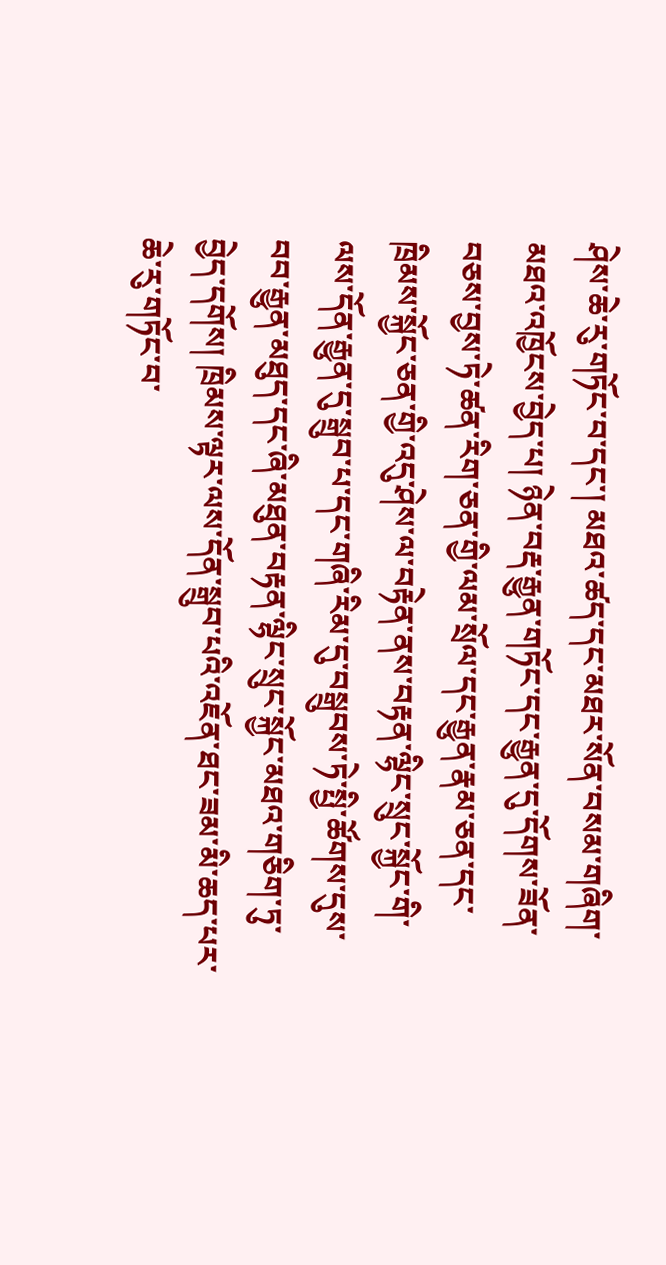ཤེས་ཆེ་རུ་གཏོང་བ་དང་། མཐའ་ཚད་དང་མཐར་སོན་བསམ་གཞིག་མཐའ་འཁྱོངས་བྱེད་པ། ཉེན་བརྡ་རྒྱུན་གཏོང་དང་རྒྱུན་དུ་དོགས་ཟོན་བཅས་བྱས་ཏེ་ཚན་རིག་ཅན་གྱི་ལམ་སྲོལ་དང་རྒྱུན་རྣམ་ཅན་དང་ཁྲིམས་སྐྱོང་ཅན་གྱི་འདུ་ཤེས་ལ་བརྟེན་ནས་བརྟན་ལྷིང་སྲུང་སྐྱོང་གི་ལས་དོན་རྒྱུན་དུ་སྒྲུབ་པ་དང་གཞི་རིམ་དུ་བསྒྲུབས་ཏེ་སྤྱི་ཚོགས་དུས་བབ་རྒྱུན་མཐུད་དང་ཞི་མཐུན་བརྟན་ལྷིང་སྲུང་སྐྱོང་མཐའ་གཅིག་ཏུ་བྱེད་དགོས། ཁྲིམས་ལྟར་ལས་དོན་སྒྲུབ་པའི་འཇོན་ཐང་ཟམ་མི་ཆད་པར་ཆེ་རུ་གཏོང་བ་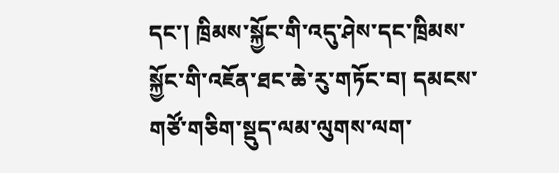དང་། ཁྲིམས་སྐྱོང་གི་འདུ་ཤེས་དང་ཁྲིམས་སྐྱོང་གི་འཇོན་ཐང་ཆེ་རུ་གཏོང་བ། དམངས་གཙོ་གཅིག་སྡུད་ལམ་ལུགས་ལག་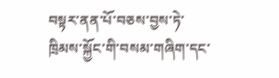བསྟར་ནན་པོ་བཅས་བྱས་ཏེ་ཁྲིམས་སྐྱོང་གི་བསམ་གཞིག་དང་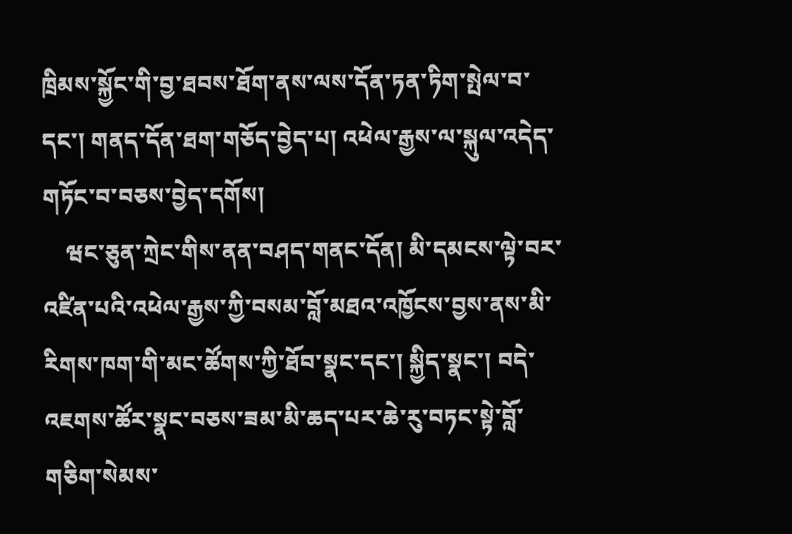ཁྲིམས་སྐྱོང་གི་བྱ་ཐབས་ཐོག་ནས་ལས་དོན་ཏན་ཏིག་སྤེལ་བ་དང་། གནད་དོན་ཐག་གཅོད་བྱེད་པ། འཕེལ་རྒྱས་ལ་སྐུལ་འདེད་གཏོང་བ་བཅས་བྱེད་དགོས།
    ཝང་ཅུན་ཀྲེང་གིས་ནན་བཤད་གནང་དོན། མི་དམངས་ལྟེ་བར་འཛིན་པའི་འཕེལ་རྒྱས་ཀྱི་བསམ་བློ་མཐའ་འཁྱོངས་བྱས་ནས་མི་རིགས་ཁག་གི་མང་ཚོགས་ཀྱི་ཐོབ་སྣང་དང་། སྐྱིད་སྣང་། བདེ་འཇགས་ཚོར་སྣང་བཅས་ཟམ་མི་ཆད་པར་ཆེ་རུ་བཏང་སྟེ་བློ་གཅིག་སེམས་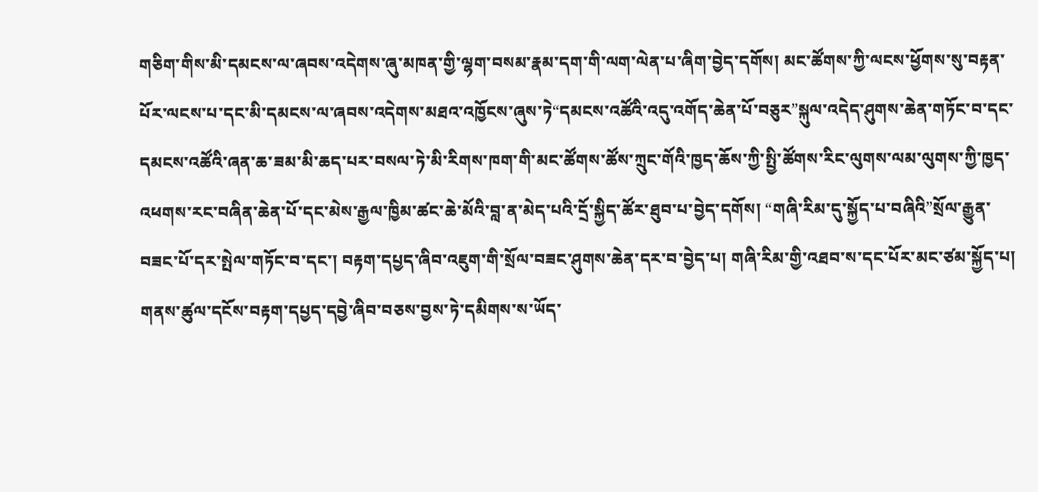གཅིག་གིས་མི་དམངས་ལ་ཞབས་འདེགས་ཞུ་མཁན་གྱི་ལྷག་བསམ་རྣམ་དག་གི་ལག་ལེན་པ་ཞིག་བྱེད་དགོས། མང་ཚོགས་ཀྱི་ལངས་ཕྱོགས་སུ་བརྟན་པོར་ལངས་པ་དང་མི་དམངས་ལ་ཞབས་འདེགས་མཐའ་འཁྱོངས་ཞུས་ཏེ“དམངས་འཚོའི་འདུ་འགོད་ཆེན་པོ་བཅུར”སྐུལ་འདེད་ཤུགས་ཆེན་གཏོང་བ་དང་དམངས་འཚོའི་ཞན་ཆ་ཟམ་མི་ཆད་པར་བསལ་ཏེ་མི་རིགས་ཁག་གི་མང་ཚོགས་ཚོས་ཀྲུང་གོའི་ཁྱད་ཆོས་ཀྱི་སྤྱི་ཚོགས་རིང་ལུགས་ལམ་ལུགས་ཀྱི་ཁྱད་འཕགས་རང་བཞིན་ཆེན་པོ་དང་མེས་རྒྱལ་ཁྱིམ་ཚང་ཆེ་མོའི་བླ་ན་མེད་པའི་དྲོ་སྐྱིད་ཚོར་ཐུབ་པ་བྱེད་དགོས། “གཞི་རིམ་དུ་སྐྱོད་པ་བཞིའི”སྲོལ་རྒྱུན་བཟང་པོ་དར་སྤེལ་གཏོང་བ་དང་། བརྟག་དཔྱད་ཞིབ་འཇུག་གི་སྲོལ་བཟང་ཤུགས་ཆེན་དར་བ་བྱེད་པ། གཞི་རིམ་གྱི་འཐབ་ས་དང་པོར་མང་ཙམ་སྐྱོད་པ། གནས་ཚུལ་དངོས་བརྟག་དཔྱད་དབྱེ་ཞིབ་བཅས་བྱས་ཏེ་དམིགས་ས་ཡོད་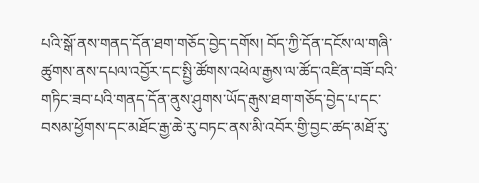པའི་སྒོ་ནས་གནད་དོན་ཐག་གཅོད་བྱེད་དགོས། བོད་ཀྱི་དོན་དངོས་ལ་གཞི་ཚུགས་ནས་དཔལ་འབྱོར་དང་སྤྱི་ཚོགས་འཕེལ་རྒྱས་ལ་ཚོད་འཛིན་བཟོ་བའི་གཏིང་ཟབ་པའི་གནད་དོན་ནུས་ཤུགས་ཡོད་རྒུས་ཐག་གཅོད་བྱེད་པ་དང་བསམ་ཕྱོགས་དང་མཐོང་རྒྱ་ཆེ་རུ་བཏང་ནས་མི་འབོར་གྱི་བྱང་ཚད་མཐོ་རུ་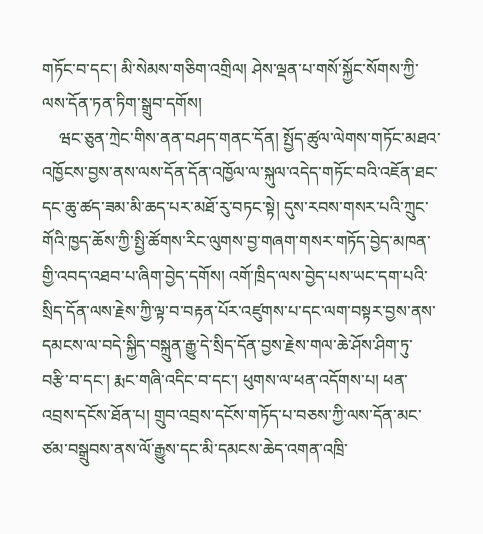གཏོང་བ་དང་། མི་སེམས་གཅིག་འགྲིལ། ཤེས་ལྡན་པ་གསོ་སྐྱོང་སོགས་ཀྱི་ལས་དོན་ཏན་ཏིག་སྒྲུབ་དགོས།
    ཝང་ཅུན་ཀྲེང་གིས་ནན་བཤད་གནང་དོན། སྤྱོད་ཚུལ་ལེགས་གཏོང་མཐའ་འཁྱོངས་བྱས་ནས་ལས་དོན་དོན་འཁྱོལ་ལ་སྐུལ་འདེད་གཏོང་བའི་འཇོན་ཐང་དང་ཆུ་ཚད་ཟམ་མི་ཆད་པར་མཐོ་རུ་བཏང་སྟེ། དུས་རབས་གསར་པའི་ཀྲུང་གོའི་ཁྱད་ཆོས་ཀྱི་སྤྱི་ཚོགས་རིང་ལུགས་བྱ་གཞག་གསར་གཏོད་བྱེད་མཁན་གྱི་འབད་འཐབ་པ་ཞིག་བྱེད་དགོས། འགོ་ཁྲིད་ལས་བྱེད་པས་ཡང་དག་པའི་སྲིད་དོན་ལས་རྗེས་ཀྱི་ལྟ་བ་བརྟན་པོར་འཛུགས་པ་དང་ལག་བསྟར་བྱས་ནས་དམངས་ལ་བདེ་སྐྱིད་བསྐྲུན་རྒྱུ་དེ་སྲིད་དོན་བྱས་རྗེས་གལ་ཆེ་ཤོས་ཤིག་ཏུ་བརྩི་བ་དང་། རྨང་གཞི་འདིང་བ་དང་། ཕུགས་ལ་ཕན་འདོགས་པ། ཕན་འབྲས་དངོས་ཐོན་པ། གྲུབ་འབྲས་དངོས་གཏོད་པ་བཅས་ཀྱི་ལས་དོན་མང་ཙམ་བསྒྲུབས་ནས་ལོ་རྒྱུས་དང་མི་དམངས་ཆེད་འགན་འཁྲི་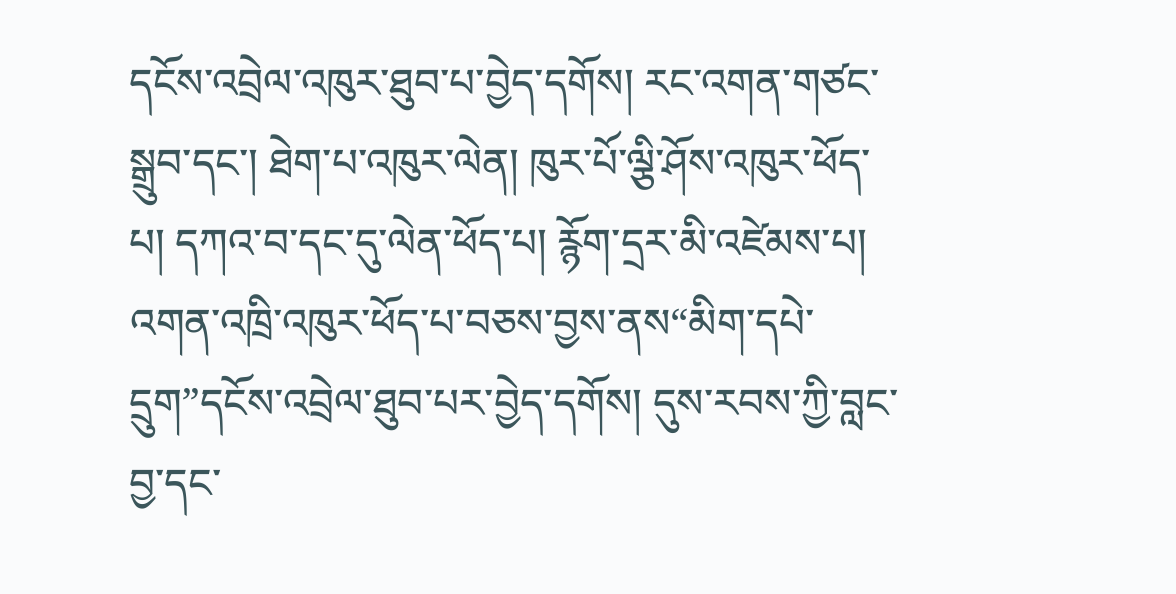དངོས་འབྲེལ་འཁུར་ཐུབ་པ་བྱེད་དགོས། རང་འགན་གཙང་སྒྲུབ་དང་། ཐེག་པ་འཁུར་ལེན། ཁུར་པོ་ལྕི་ཤོས་འཁུར་ཕོད་པ། དཀའ་བ་དང་དུ་ལེན་ཕོད་པ། རྙོག་དྲར་མི་འཛེམས་པ། འགན་འཁྲི་འཁུར་ཕོད་པ་བཅས་བྱས་ནས“མིག་དཔེ་དྲུག”དངོས་འབྲེལ་ཐུབ་པར་བྱེད་དགོས། དུས་རབས་ཀྱི་བླང་བྱ་དང་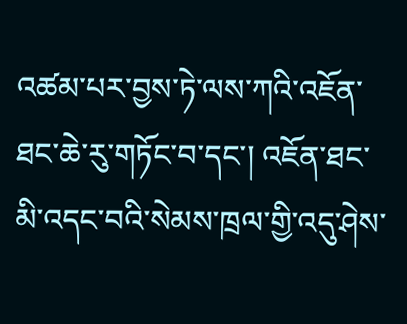འཚམ་པར་བྱས་ཏེ་ལས་ཀའི་འཇོན་ཐང་ཆེ་རུ་གཏོང་བ་དང་། འཇོན་ཐང་མི་འདང་བའི་སེམས་ཁྲལ་གྱི་འདུ་ཤེས་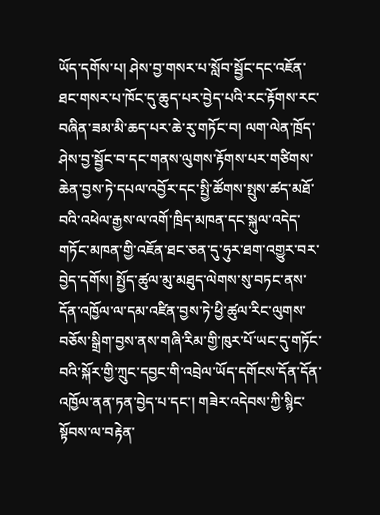ཡོད་དགོས་པ། ཤེས་བྱ་གསར་པ་སློབ་སྦྱོང་དང་འཇོན་ཐང་གསར་པ་ཁོང་དུ་ཆུད་པར་བྱེད་པའི་རང་རྟོགས་རང་བཞིན་ཟམ་མི་ཆད་པར་ཆེ་རུ་གཏོང་བ། ལག་ལེན་ཁྲོད་ཤེས་བྱ་སྦྱོང་བ་དང་གནས་ལུགས་རྟོགས་པར་གཙིགས་ཆེན་བྱས་ཏེ་དཔལ་འབྱོར་དང་སྤྱི་ཚོགས་སྤུས་ཚད་མཐོ་བའི་འཕེལ་རྒྱས་ལ་འགོ་ཁྲིད་མཁན་དང་སྐུལ་འདེད་གཏོང་མཁན་གྱི་འཇོན་ཐང་ཅན་དུ་ཧུར་ཐག་འགྱུར་བར་བྱེད་དགོས། སྤྱོད་ཚུལ་མུ་མཐུད་ལེགས་སུ་བཏང་ནས་དོན་འཁྱོལ་ལ་དམ་འཛིན་བྱས་ཏེ་ཕྱི་ཚུལ་རིང་ལུགས་བཅོས་སྒྲིག་བྱས་ནས་གཞི་རིམ་གྱི་ཁུར་པོ་ཡང་དུ་གཏོང་བའི་སྐོར་གྱི་ཀྲུང་དབྱང་གི་འབྲེལ་ཡོད་དགོངས་དོན་དོན་འཁྱོལ་ནན་ཏན་བྱེད་པ་དང་། གཟེར་འདེབས་ཀྱི་སྙིང་སྟོབས་ལ་བརྟེན་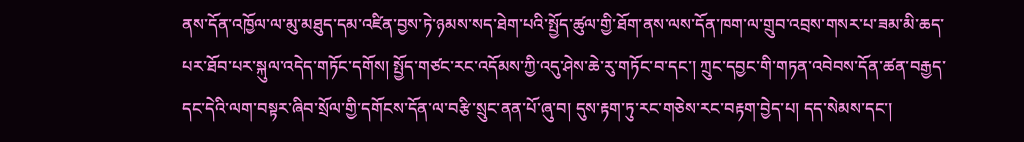ནས་དོན་འཁྱོལ་ལ་མུ་མཐུད་དམ་འཛིན་བྱས་ཏེ་ཉམས་སད་ཐེག་པའི་སྤྱོད་ཚུལ་གྱི་ཐོག་ནས་ལས་དོན་ཁག་ལ་གྲུབ་འབྲས་གསར་པ་ཟམ་མི་ཆད་པར་ཐོབ་པར་སྐུལ་འདེད་གཏོང་དགོས། སྤྱོད་གཙང་རང་འདོམས་ཀྱི་འདུ་ཤེས་ཆེ་རུ་གཏོང་བ་དང་། ཀྲུང་དབྱང་གི་གཏན་འབེབས་དོན་ཚན་བརྒྱད་དང་དེའི་ལག་བསྟར་ཞིབ་སྲོལ་གྱི་དགོངས་དོན་ལ་བརྩི་སྲུང་ནན་པོ་ཞུ་བ། དུས་རྟག་ཏུ་རང་གཅེས་རང་བརྟག་བྱེད་པ། དད་སེམས་དང་།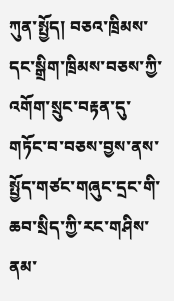ཀུན་སྤྱོད། བཅའ་ཁྲིམས་དང་སྒྲིག་ཁྲིམས་བཅས་ཀྱི་འགོག་སྲུང་བརྟན་དུ་གཏོང་བ་བཅས་བྱས་ནས་སྤྱོད་གཙང་གཞུང་དྲང་གི་ཆབ་སྲིད་ཀྱི་རང་གཤིས་ནམ་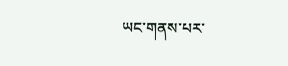ཡང་གནས་པར་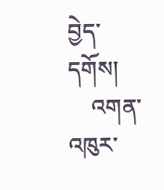བྱེད་དགོས།
    འགན་འཁུར་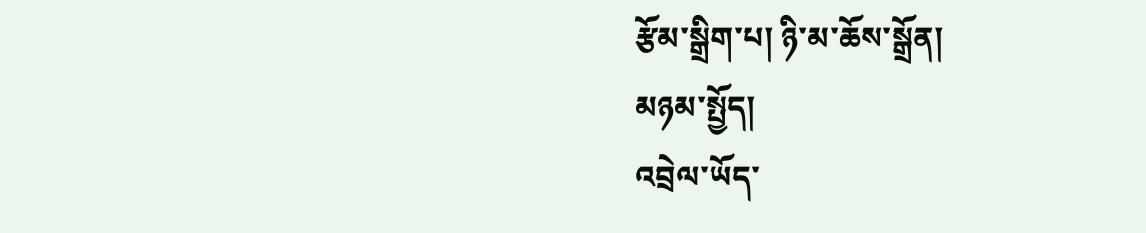རྩོམ་སྒྲིག་པ། ཉི་མ་ཆོས་སྒྲོན།
མཉམ་སྤྱོད།
འབྲེལ་ཡོད་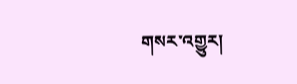གསར་འགྱུར།